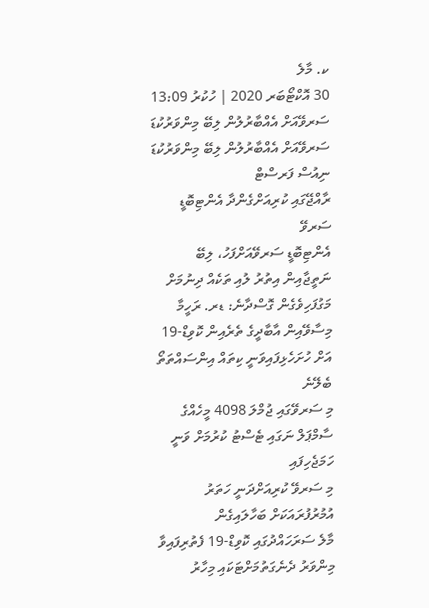ކ. މާލެ
30 އޮކްޓޯބަރ 2020 | ހުކުރު 13:09
ސަރވޭއަށް އެއްބާރުލުން ލިބޭ މިންވަރުކުޑަ
ސަރވޭއަށް އެއްބާރުލުން ލިބޭ މިންވަރުކުޑަ
ނިއުސް ފަރސްޓް
ރާއްޖޭގައި ކުރިއަށްގެންދާ އެންޓިބޮޑީ ސަރވޭ
އެންޓިބޮޑީ ސަރވޭއަށްފަހު، ލިބޭ ނަތީޖާއިން އިތުރު ލުއި ތަކެއް ދިނުމަށް މަގުފަހިވެގެން ގޮސްދާނެ: ޑރ. ރަހީމާ
މިސާވޭއިން އާބާދީގެ ތެރެއިން ކޮވިޑް-19 އަށް ހުށަހެޅިފައިވަނީ ކިތައް އިންސައްތަތޯ ބެލޭނެ
މި ސަރވޭގައި ޖުމްލަ 4098 މީހެއްގެ ސާމްޕަލް ނަގައި ޓެސްޓު ކުރުމަށް ވަނީ ހަމަޖެހިފައި
މި ސަރވޭ ކުރިއަށްދަނީ ހަތަރު އުމުރުފުރައަކަށް ބަހާލައިގެން
މާލެ ސަރަހައްދުގައި ކޮވިޑް-19 ފެތުރިފައިވާ މިންވަރު ދެނެގަތުމަށްޓަކައި މިހާރު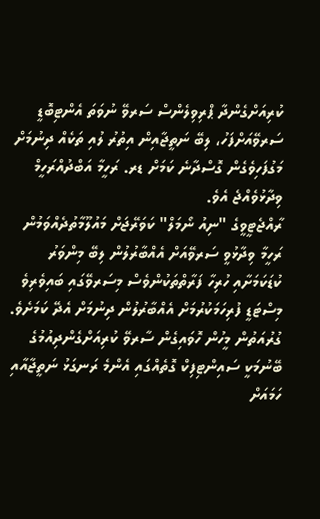ކުރިއަށްގެންދާ ޕްރިވިލެންސް ސަރވޭ ނުވަތަ އެންޓިބޮޑީ ސަރވޭއަށްފަހު، ލިބޭ ނަތީޖާއިން އިތުރު ލުއި ތަކެއް ދިނުމަށް މަގުފަހިވެގެން ގޮސްދާނެ ކަމަށް ޑރ. ރަހީމާ އަބްދުއްރަހީމް ވިދާޅުވެއްޖެ އެވެ.
ރާއްޖެޓީވީގެ "ނިއު ނޯމަލް" ކަވަރޭޖަށް މައުލޫމާތުދެއްވަމުން ރަހީމާ ވިދާޅުވީ ސަރވޭއަށް އެއްބާރުލުން ލިބޭ މިންވަރު ކުޑަކަމަށާއި ހުރިހާ ފަރާތްތަކުންވެސް މިސަރވޭގައި ބައިވެރިވެ މިސްޓަޑީ ފުރިހަމަކުރުމަށް އެއްބާރުލުން ދިނުމަށް އެދޭ ކަމަށެވެ.
ގުރުއަތުން މީހުން ހޮވައިގެން ސާރވޭ ކުރިއަށްގެންދިއުމުގެ ބޭނުމަކީ ސައިންޓިފިކް ގޮތެއްގައި އެންމެ ރަނގަޅު ނަތީޖާއާއި ހަމައަށް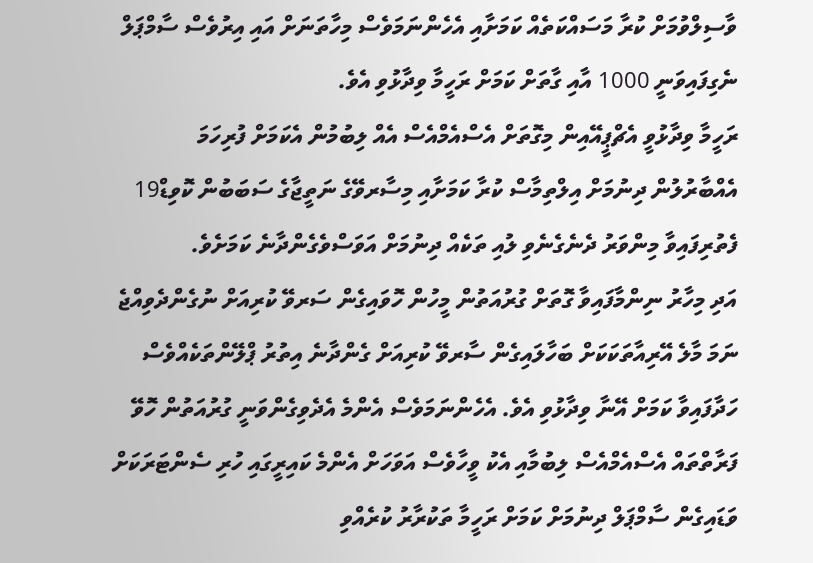ވާސިލްވުމަށް ކުރާ މަސައްކަތެއް ކަމަށާއި އެހެންނަމަވެސް މިހާތަނަށް އައި އިރުވެސް ސާމްޕަލް ނެގިފައިވަނީ 1000 އާއި ގާތަށް ކަމަށް ރަހީމާ ވިދާޅުވި އެވެ.
ރަހީމާ ވިދާޅުވީ އެޗްޕީއޭއިން މިގޮތަށް އެސްއެމްއެސް އެއް ލިބުމުން އެކަމަށް ފުރިހަމަ އެއްބާރުލުން ދިނުމަށް އިލްތިމާސް ކުރާ ކަމަށާއި މިސާރވޭގެ ނަތީޖާގެ ސަބަބުން ކޮވިޑް19 ފެތުރިފައިވާ މިންވަރު ދެނެގެނެވި ލުއި ތަކެއް ދިނުމަށް އަވަސްވެގެންދާނެ ކަމަށެވެ.
އަދި މިހާރު ނިންމާފައިވާ ގޮތަށް ގުރުއަތުން މީހުން ހޮވައިގެން ސަރވޭ ކުރިއަށް ނުގެންދެވިއްޖެ ނަމަ މާލެ އޭރިއާތަކަކަށް ބަހާލައިގެން ސާރވޭ ކުރިއަށް ގެންދާނެ އިތުރު ޕްލޭންތަކެއްވެސް ހަދާފައިވާ ކަމަށް އޭނާ ވިދާޅުވި އެވެ. އެހެންނަމަވެސް އެންމެ އެދެވިގެންވަނީ ގުރުއަތުން ހޮވޭ ފަރާތްތައް އެސްއެމްއެސް ލިބުމާއި އެކު ވީހާވެސް އަވަހަށް އެންމެ ކައިރީގައި ހުރި ސެންޓަރަކަށް ވަޑައިގެން ސާމްޕަލް ދިނުމަށް ކަމަށް ރަހީމާ ތަކުރާރު ކުރެއްވި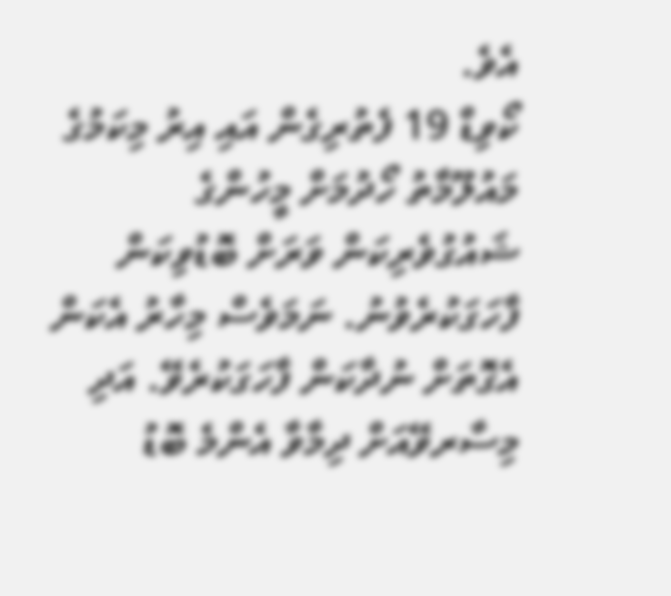އެވެ.
ކޯވިޑް 19 ފެތުރިގެން އައި އިރު މިކަމުގެ މައުލޫމާތު ހޯދުމަށް މީހުންގެ ޝައުގުވެރިކަން ވަރަށް ބޮޑުވިކަން ފާހަގަކުރެވުނު. ނަމަވެސް މިހާރު އެކަން އެގޮތަށް ނުދާކަން ފާހަގަކުރެވޭ. އަދި މިސާރވޭއަށް ދިމާވާ އެންމެ ބޮޑު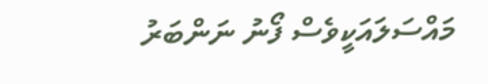މައްސަލައަކީވެސް ފޯނު ނަންބަރު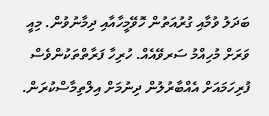ބަދަލު ވުމާއި ގުރުއަތުން ހޮވޭމީހާއާއި ދިމާނުވުން. މިއީ ވަރަށް މުހިއްމު ސަރވޭއެއް. ހުރިހާ ފަރާތްތަކުންވެސް ފުރިހަމައަށް އެއްބާރުލުން ދިނުމަށް އިލްތިމާސްކުރަން.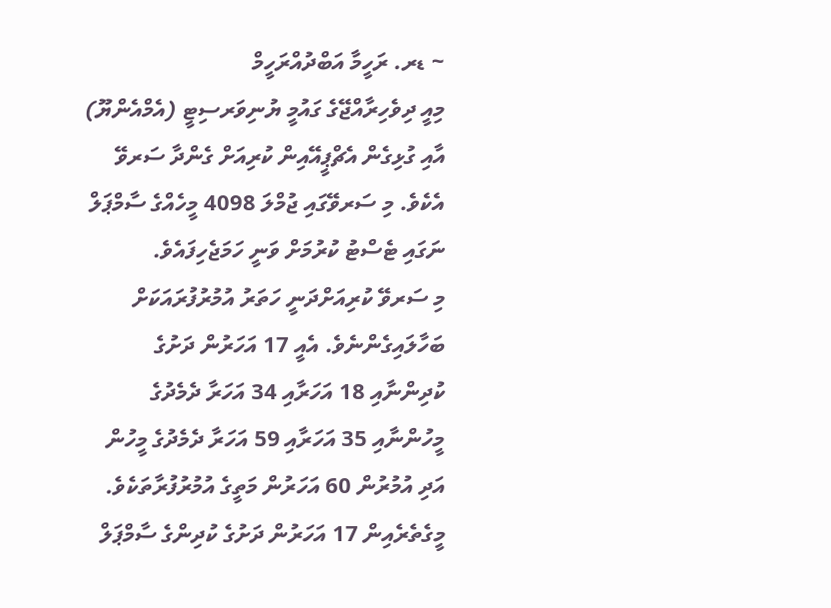~ ޑރ. ރަހީމާ އަބްދުއްރަހީމް
މިއީ ދިވެހިރާއްޖޭގެ ގައުމީ ޔުނިވަރސިޓީ (އެމްއެންޔޫ) އާއި ގުޅިގެން އެޗްޕީއޭއިން ކުރިއަށް ގެންދާ ސަރވޭ އެކެވެ. މި ސަރވޭގައި ޖުމްލަ 4098 މީހެއްގެ ސާމްޕަލް ނަގައި ޓެސްޓު ކުރުމަށް ވަނީ ހަމަޖެހިފައެވެ.
މި ސަރވޭ ކުރިއަށްދަނީ ހަތަރު އުމުރުފުރައަކަށް ބަހާލައިގެންނެވެ. އެއީ 17 އަހަރުން ދަށުގެ ކުދިންނާއި 18 އަހަރާއި 34 އަހަރާ ދެމެދުގެ މީހުންނާއި 35 އަހަރާއި 59 އަހަރާ ދެމެދުގެ މީހުން އަދި އުމުރުން 60 އަހަރުން މަތީގެ އުމުރުފުރާތަކެވެ. މީގެތެރެއިން 17 އަހަރުން ދަށުގެ ކުދިންގެ ސާމްޕަލް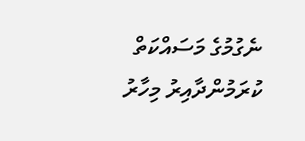ނެގުމުގެ މަސައްކަތް ކުރަމުންދާއިރު މިހާރު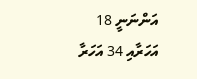އަންނަނީ 18 އަހަރާއި 34 އަހަރާ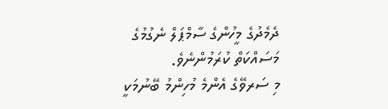ދެމެދުގެ މީހުންގެ ސާމްޕަލް ނެގުމުގެ މަސައްކަތް ކުރަމުންނެވެ.
މި ސަރވޭގެ އެންމެ މުހިންމު ބޭނުމަކީ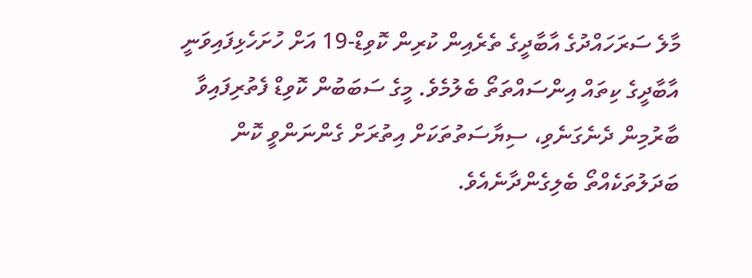މާލެ ސަރަހައްދުގެ އާބާދީގެ ތެރެއިން ކުރިން ކޮވިޑް-19 އަށް ހުށަހެޅިފައިވަނީ އާބާދީގެ ކިތައް އިންސައްތަތޯ ބެލުމެވެ. މީގެ ސަބަބުން ކޮވިޑް ފެތުރިފައިވާ ބާރުމިން ދެނެގަނެވި، ސިޔާސަތުތަކަށް އިތުރަށް ގެންނަންވީ ކޮން ބަދަލުތަކެއްތޯ ބެލިގެންދާނެއެވެ.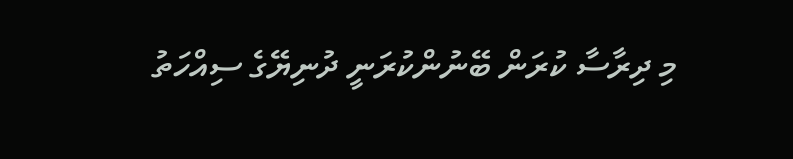މި ދިރާސާ ކުރަން ބޭނުންކުރަނީ ދުނިޔޭގެ ސިއްހަތު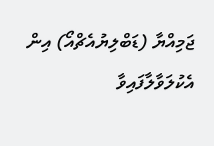ޖަމިއްޔާ (ޑަބްލިޔުއެޗްއޯ) އިން އެކުލަވާލާފައިވާ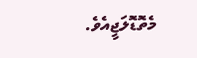މެތޮޑޮލަޖީއެވެ.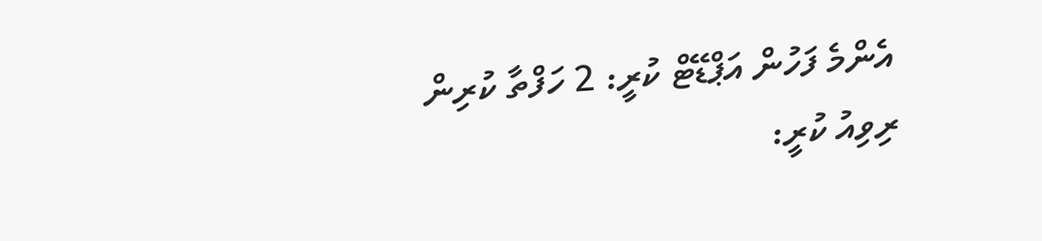އެންމެ ފަހުން އަޕްޑޭޓް ކުރީ: 2 ހަފްތާ ކުރިން
ރިވިއު ކުރީ: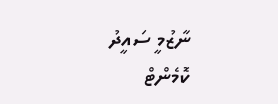ނާޒުމީ ސައީދު
ކޮމެންޓް